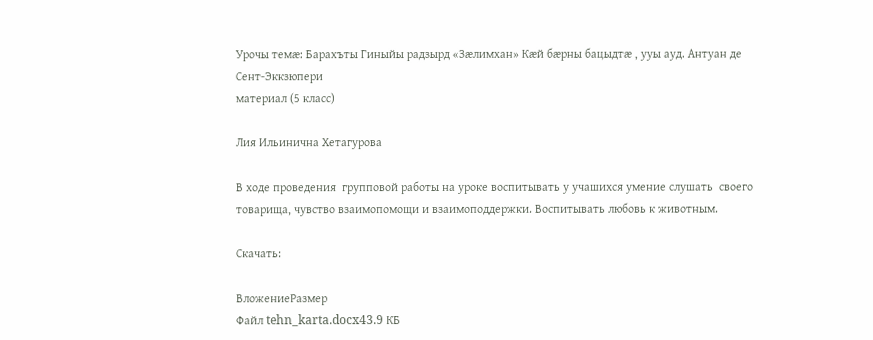Урочы темæ: Барахъты Гиныйы радзырд «Зæлимхан» Кæй бæрны бацыдтæ , ууы ауд. Антуан де Сент-Эккзюпери
материал (5 класс)

Лия Ильинична Хетагурова

В ходе проведения  групповой работы на уроке воспитывать у учашихся умение слушать  своего  товарища, чувство взаимопомощи и взаимоподдержки. Воспитывать любовь к животным.

Скачать:

ВложениеРазмер
Файл tehn_karta.docx43.9 КБ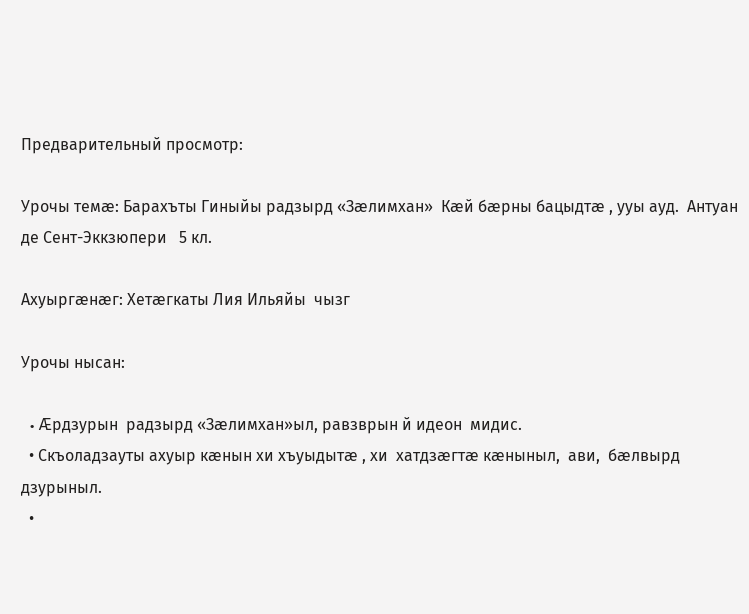Предварительный просмотр:

Урочы темæ: Барахъты Гиныйы радзырд «Зæлимхан»  Кæй бæрны бацыдтæ , ууы ауд.  Антуан де Сент-Эккзюпери   5 кл.

Ахуыргæнæг: Хетæгкаты Лия Ильяйы  чызг

Урочы нысан:

  • Æрдзурын  радзырд «Зæлимхан»ыл, равзврын й идеон  мидис.
  • Скъоладзауты ахуыр кæнын хи хъуыдытæ , хи  хатдзæгтæ кæныныл,  ави,  бæлвырд  дзурыныл.
  •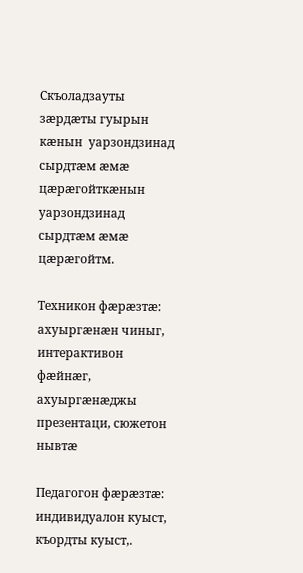Скъоладзауты зæрдæты гуырын кæнын  уарзондзинад  сырдтæм æмæ цæрæгойткæнын  уарзондзинад  сырдтæм æмæ цæрæгойтм.

Техникон фæрæзтæ: ахуыргæнæн чиныг, интерактивон фæйнæг, ахуыргæнæджы презентаци, сюжетон  нывтæ

Педагогон фæрæзтæ: индивидуалон куыст, къордты куыст,.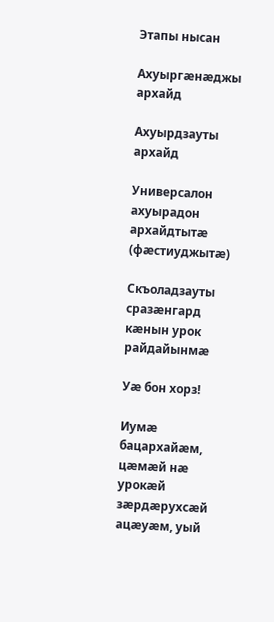Этапы нысан

Ахуыргæнæджы архайд

Ахуырдзауты архайд

Универсалон  ахуырадон архайдтытæ (фæстиуджытæ)

Скъоладзауты сразæнгард кæнын урок райдайынмæ

Уæ бон хорз!

Иумæ бацархайæм, цæмæй нæ урокæй  зæрдæрухсæй  ацæуæм, уый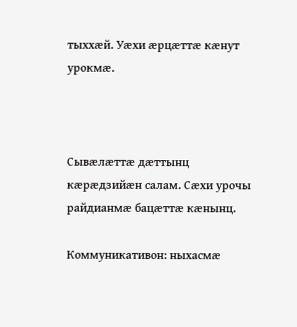тыххæй. Уæхи æрцæттæ кæнут урокмæ.



Сывæлæттæ дæттынц кæрæдзийæн салам. Сæхи урочы райдианмæ бацæттæ кæнынц.

Коммуникативон: ныхасмæ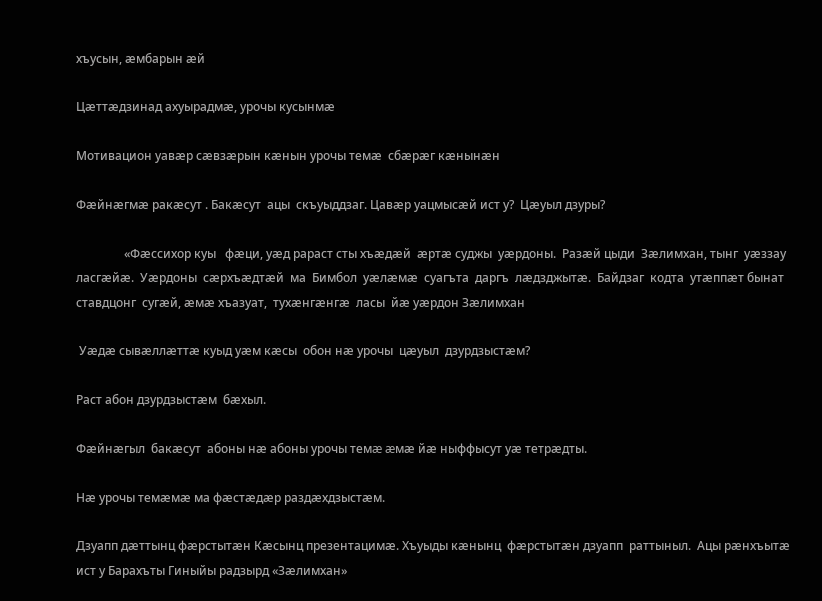хъусын, æмбарын æй

Цæттæдзинад ахуырадмæ, урочы кусынмæ

Мотивацион уавæр сæвзæрын кæнын урочы темæ  сбæрæг кæнынæн

Фæйнæгмæ ракæсут . Бакæсут  ацы  скъуыддзаг. Цавæр уацмысæй ист у?  Цæуыл дзуры?

                «Фæссихор куы   фæци, уæд рараст сты хъæдæй  æртæ суджы  уæрдоны.  Разæй цыди  Зæлимхан, тынг  уæззау  ласгæйæ.  Уæрдоны  сæрхъæдтæй  ма  Бимбол  уæлæмæ  суагъта  даргъ  лæдзджытæ.  Байдзаг  кодта  утæппæт бынат  ставдцонг  сугæй, æмæ хъазуат,  тухæнгæнгæ  ласы  йæ уæрдон Зæлимхан

 Уæдæ сывæллæттæ куыд уæм кæсы  обон нæ урочы  цæуыл  дзурдзыстæм?

Раст абон дзурдзыстæм  бæхыл.

Фæйнæгыл  бакæсут  абоны нæ абоны урочы темæ æмæ йæ ныффысут уæ тетрæдты.

Нæ урочы темæмæ ма фæстæдæр раздæхдзыстæм.

Дзуапп дæттынц фæрстытæн Кæсынц презентацимæ. Хъуыды кæнынц  фæрстытæн дзуапп  раттыныл.  Ацы рæнхъытæ ист у Барахъты Гиныйы радзырд «Зæлимхан»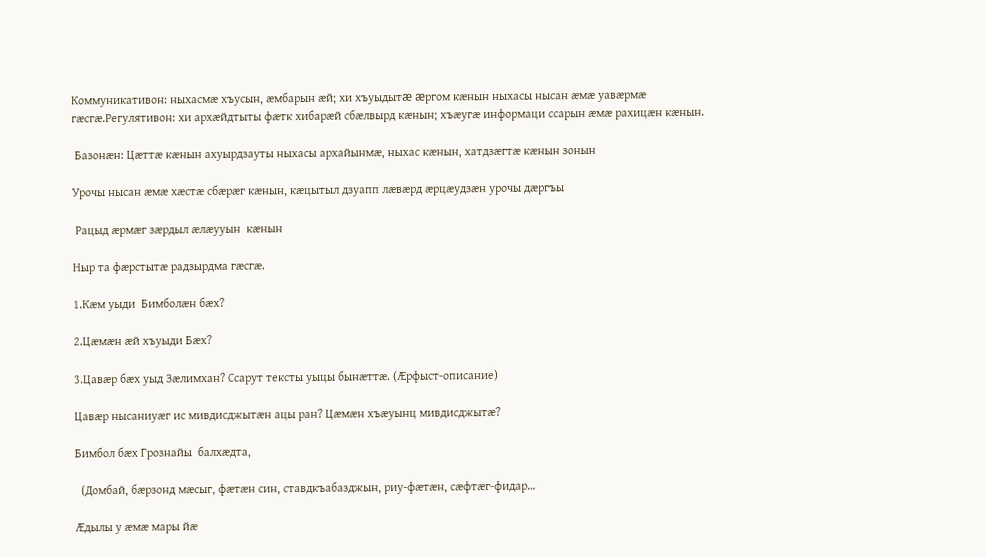Коммуникативон: ныхасмæ хъусын, æмбарын æй; хи хъуыдытæ æргом кæнын ныхасы нысан æмæ уавæрмæ гæсгæ.Регулятивон: хи архæйдтыты фæтк хибарæй сбæлвырд кæнын; хъæугæ информаци ссарын æмæ рахицæн кæнын.

 Базонæн: Цæттæ кæнын ахуырдзауты ныхасы архайынмæ, ныхас кæнын, хатдзæгтæ кæнын зонын

Урочы нысан æмæ хæстæ сбæрæг кæнын, кæцытыл дзуапп лæвæрд æрцæудзæн урочы дæргъы

 Рацыд æрмæг зæрдыл æлæууын  кæнын

Ныр та фæрстытæ радзырдма гæсгæ.

1.Кæм уыди  Бимболæн бæх?

2.Цæмæн æй хъуыди Бæх?

3.Цавæр бæх уыд Зæлимхан? Ссарут тексты уыцы бынæттæ. (Æрфыст-описание)

Цавæр нысаниуæг ис мивдисджытæн ацы ран? Цæмæн хъæуынц мивдисджытæ?

Бимбол бæх Грознайы  балхæдта,

  (Домбай, бæрзонд мæсыг, фæтæн син, ставдкъабазджын, риу-фæтæн, сæфтæг-фидар…

Æдылы у æмæ мары йæ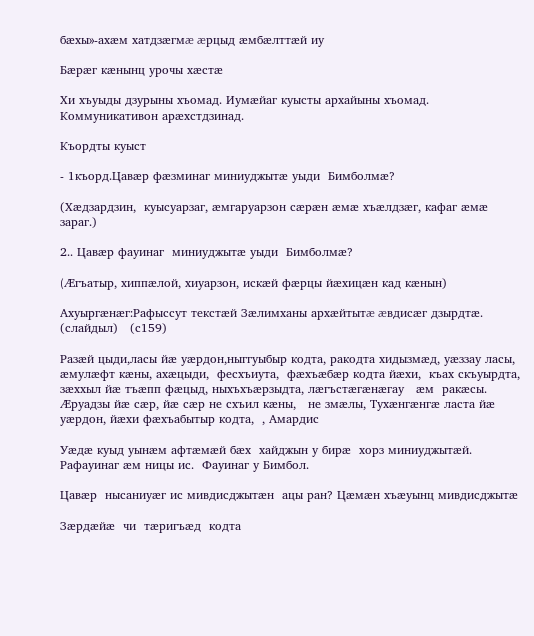бæхы»-ахæм хатдзæгмæ æрцыд æмбæлттæй иу

Бæрæг кæнынц урочы хæстæ

Хи хъуыды дзурыны хъомад. Иумæйаг куысты архайыны хъомад. Коммуникативон арæхстдзинад.

Къордты куыст

- 1къорд.Цавæр фæзминаг миниуджытæ уыди  Бимболмæ?

(Хæдзардзин,  куысуарзаг, æмгаруарзон сæрæн æмæ хъæлдзæг, кафаг æмæ зараг.)

2.. Цавæр фауинаг  миниуджытæ уыди  Бимболмæ?

(Æгъатыр, хиппæлой, хиуарзон, искæй фæрцы йæхицæн кад кæнын)

Ахуыргæнæг:Рафыссут текстæй Зæлимханы архæйтытæ æвдисæг дзырдтæ. (слайдыл)   (с159)

Разæй цыди,ласы йæ уæрдон,ныггуыбыр кодта, ракодта хидызмæд, уæззау ласы, æмулæфт кæны, ахæцыди,  фесхъиута,  фæхъæбæр кодта йæхи,  къах скъуырдта,  зæххыл йæ тъæпп фæцыд, ныхъхъæрзыдта, лæгъстæгæнæгау   æм  ракæсы. Æруадзы йæ сæр, йæ сæр не схъил кæны,   не змæлы, Тухæнгæнгæ ласта йæ уæрдон, йæхи фæхъабытыр кодта,  , Амардис

Уæдæ куыд уынæм афтæмæй бæх  хайджын у бирæ  хорз миниуджытæй. Рафауинаг æм ницы ис.  Фауинаг у Бимбол.

Цавæр  нысаниуæг ис мивдисджытæн  ацы ран? Цæмæн хъæуынц мивдисджытæ

Зæрдæйæ  чи  тæригъæд  кодта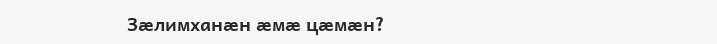Зæлимханæн æмæ цæмæн?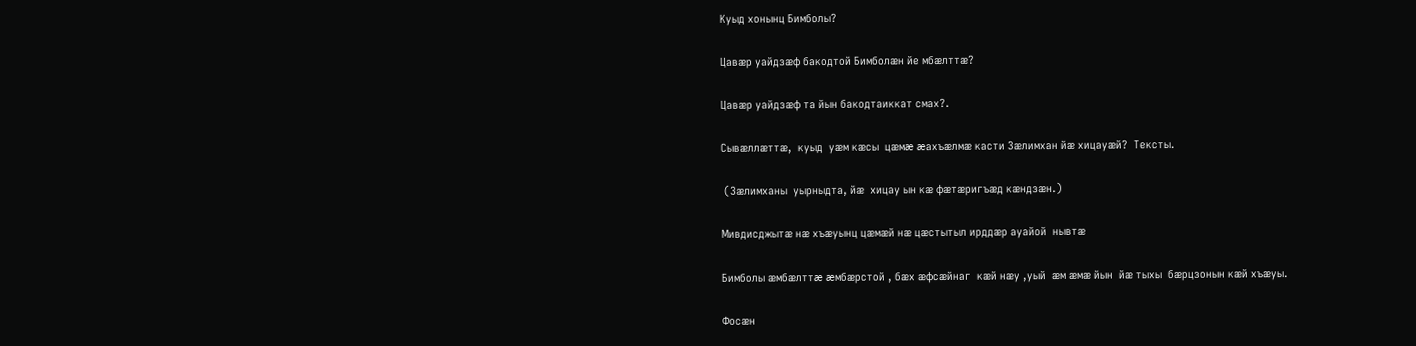Куыд хонынц Бимболы?

Цавæр уайдзæф бакодтой Бимболæн йе мбæлттæ?

Цавæр уайдзæф та йын бакодтаиккат смах?.

Сывæллæттæ,  куыд  уæм кæсы  цæмæ æахъæлмæ касти Зæлимхан йæ хицауæй?  Тексты.

 (Зæлимханы  уырныдта, йæ  хицау ын кæ фæтæригъæд кæндзæн.)

Мивдисджытæ нæ хъæуынц цæмæй нæ цæстытыл ирддæр ауайой  нывтæ

Бимболы æмбæлттæ æмбæрстой , бæх æфсæйнаг  кæй нæу ,уый  æм æмæ йын  йæ тыхы  бæрцзонын кæй хъæуы.

Фосæн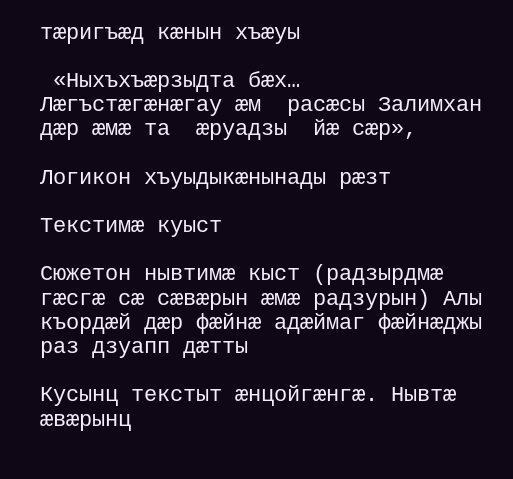тæригъæд кæнын хъæуы

 «Ныхъхъæрзыдта бæх… Лæгъстæгæнæгау æм  расæсы Залимхан дæр æмæ та  æруадзы  йæ сæр»,

Логикон хъуыдыкæнынады рæзт

Текстимæ куыст

Сюжетон нывтимæ кыст (радзырдмæ гæсгæ сæ сæвæрын æмæ радзурын) Алы къордæй дæр фæйнæ адæймаг фæйнæджы раз дзуапп дæтты

Кусынц текстыт æнцойгæнгæ. Нывтæ  æвæрынц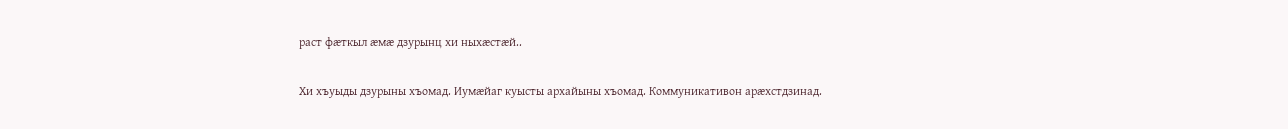раст фæткыл æмæ дзурынц хи ныхæстæй..

Хи хъуыды дзурыны хъомад. Иумæйаг куысты архайыны хъомад. Коммуникативон арæхстдзинад.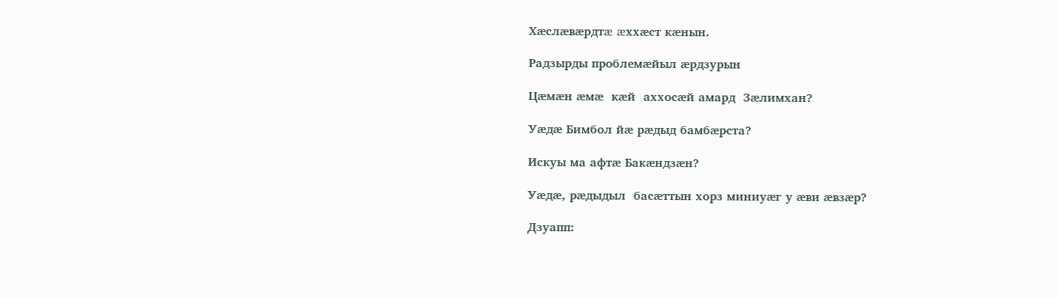Хæслæвæрдтæ æххæст кæнын.

Радзырды проблемæйыл æрдзурын

Цæмæн æмæ  кæй  аххосæй амард  Зæлимхан?

Уæдæ Бимбол йæ рæдыд бамбæрста?

Искуы ма афтæ Бакæндзæн?

Уæдæ, рæдыдыл  басæттын хорз миниуæг у æви æвзæр?

Дзуапп: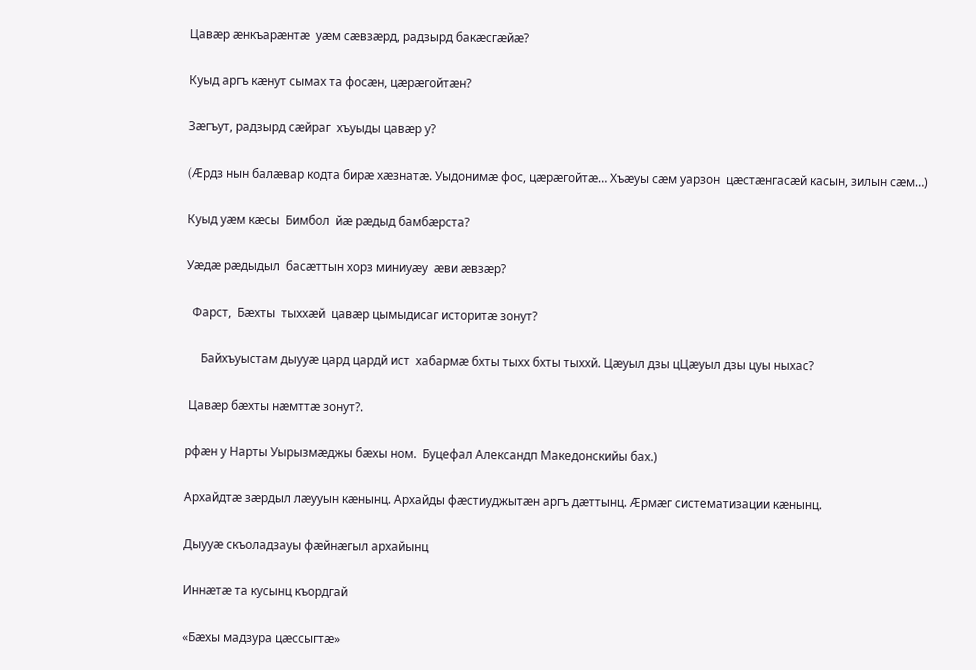Цавæр æнкъарæнтæ  уæм сæвзæрд, радзырд бакæсгæйæ?

Куыд аргъ кæнут сымах та фосæн, цæрæгойтæн?

Зæгъут, радзырд сæйраг  хъуыды цавæр у?

(Æрдз нын балæвар кодта бирæ хæзнатæ. Уыдонимæ фос, цæрæгойтæ… Хъæуы сæм уарзон  цæстæнгасæй касын, зилын сæм…)

Куыд уæм кæсы  Бимбол  йæ рæдыд бамбæрста?

Уæдæ рæдыдыл  басæттын хорз миниуæу  æви æвзæр?

  Фарст,  Бæхты  тыххæй  цавæр цымыдисаг историтæ зонут?

     Байхъуыстам дыууæ цард цардй ист  хабармæ бхты тыхх бхты тыххй. Цæуыл дзы цЦæуыл дзы цуы ныхас?

 Цавæр бæхты нæмттæ зонут?.

рфæн у Нарты Уырызмæджы бæхы ном.  Буцефал Александп Македонскийы бах.)

Архайдтæ зæрдыл лæууын кæнынц. Архайды фæстиуджытæн аргъ дæттынц. Æрмæг систематизации кæнынц.

Дыууæ скъоладзауы фæйнæгыл архайынц

Иннæтæ та кусынц къордгай

«Бæхы мадзура цæссыгтæ»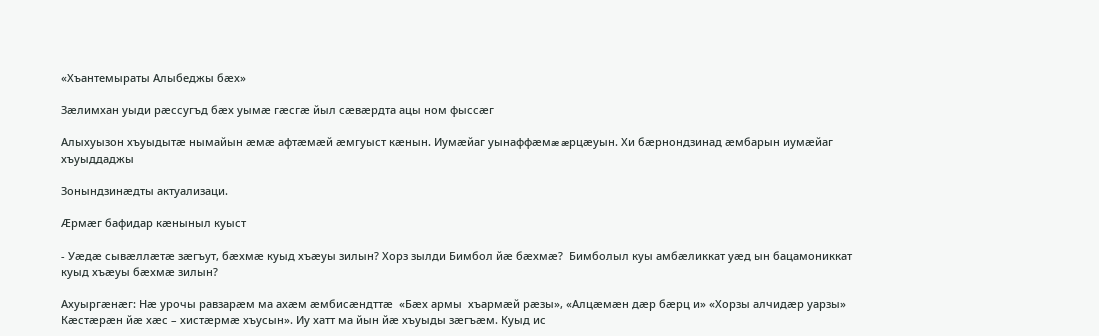«Хъантемыраты Алыбеджы бæх»

Зæлимхан уыди рæссугъд бæх уымæ гæсгæ йыл сæвæрдта ацы ном фыссæг

Алыхуызон хъуыдытæ нымайын æмæ афтæмæй æмгуыст кæнын. Иумæйаг уынаффæмæ æрцæуын. Хи бæрнондзинад æмбарын иумæйаг хъуыддаджы

Зонындзинæдты актуализаци.

Æрмæг бафидар кæныныл куыст

- Уæдæ сывæллæтæ зæгъут, бæхмæ куыд хъæуы зилын? Хорз зылди Бимбол йæ бæхмæ?  Бимболыл куы амбæликкат уæд ын бацамониккат куыд хъæуы бæхмæ зилын?

Ахуыргæнæг: Нæ урочы равзарæм ма ахæм æмбисæндттæ  «Бæх армы  хъармæй рæзы», «Алцæмæн дæр бæрц и» «Хорзы алчидæр уарзы»  Кæстæрæн йæ хæс – хистæрмæ хъусын». Иу хатт ма йын йæ хъуыды зæгъæм. Куыд ис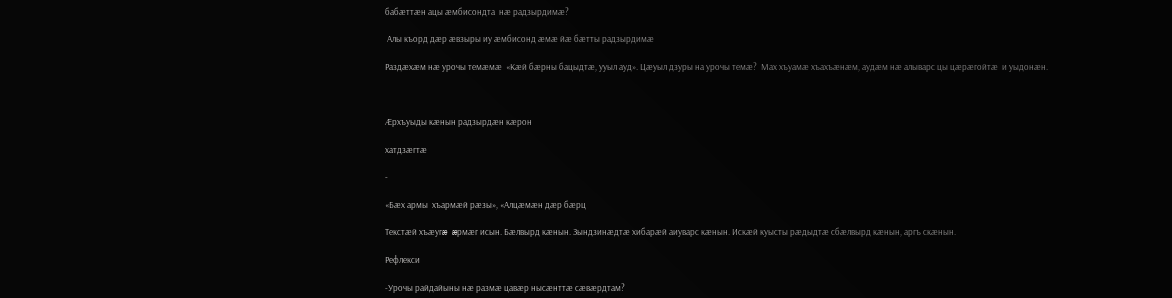бабæттæн ацы æмбисондта  нæ радзырдимæ?

 Алы къорд дæр æвзыры иу æмбисонд æмæ йæ бæтты радзырдимæ

Раздæхæм нæ урочы темæмæ  «Кæй бæрны бацыдтæ, ууыл ауд». Цæуыл дзуры на урочы темæ?  Мах хъуамæ хъахъæнæм, аудæм нæ алыварс цы цæрæгойтæ  и уыдонæн.



Æрхъуыды кæнын радзырдæн кæрон

хатдзæгтæ

-

«Бæх армы  хъармæй рæзы», «Алцæмæн дæр бæрц

Текстæй хъæугæ æрмæг исын. Бæлвырд кæнын. Зындзинæдтæ хибарæй аиуварс кæнын. Искæй куысты рæдыдтæ сбæлвырд кæнын, аргъ скæнын.

Рефлекси

-Урочы райдайыны нæ размæ цавæр нысæнттæ сæвæрдтам?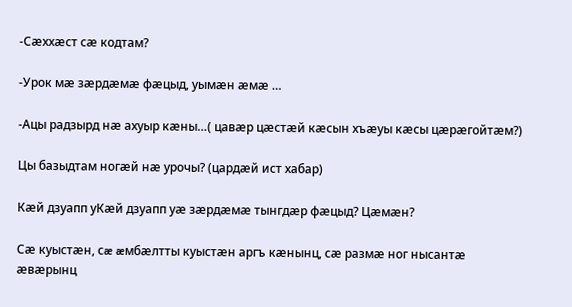-Сæххæст сæ кодтам?

-Урок мæ зæрдæмæ фæцыд, уымæн æмæ …

-Ацы радзырд нæ ахуыр кæны…( цавæр цæстæй кæсын хъæуы кæсы цæрæгойтæм?)

Цы базыдтам ногæй нæ урочы? (цардæй ист хабар)

Кæй дзуапп уКæй дзуапп уæ зæрдæмæ тынгдæр фæцыд? Цæмæн?

Сæ куыстæн, сæ æмбæлтты куыстæн аргъ кæнынц, сæ размæ ног нысантæ æвæрынц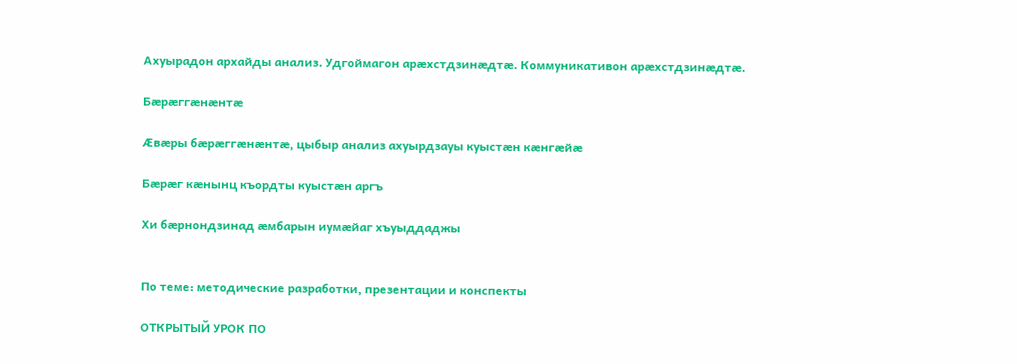Ахуырадон архайды анализ. Удгоймагон арæхстдзинæдтæ. Коммуникативон арæхстдзинæдтæ.

Бæрæггæнæнтæ

Æвæры бæрæггæнæнтæ, цыбыр анализ ахуырдзауы куыстæн кæнгæйæ

Бæрæг кæнынц къордты куыстæн аргъ

Хи бæрнондзинад æмбарын иумæйаг хъуыддаджы


По теме: методические разработки, презентации и конспекты

ОТКРЫТЫЙ УРОК ПО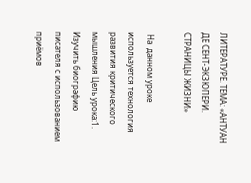ЛИТЕРАТУРЕ. ТЕМА: «АНТУАН ДЕ СЕНТ-ЭКЗЮПЕРИ. СТРАНИЦЫ ЖИЗНИ»

 На  данном уроке используется технология развития критического мышления Цель урока:1. Изучить биографию писателя с использованием приёмов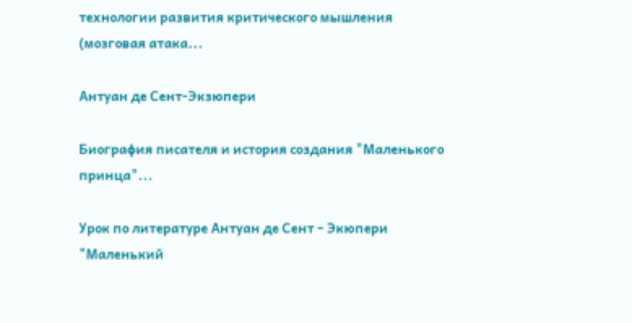технологии развития критического мышления (мозговая атака...

Антуан де Сент-Экзюпери

Биография писателя и история создания "Маленького принца"...

Урок по литературе Антуан де Сент – Экюпери "Маленький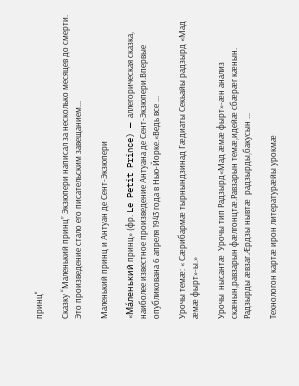принц"

Сказку “Маленький принц” Экзюпери написал за несколько месяцев до смерти. Это произведение стало его писательским завещанием...

Маленький принц и Антуан де Сент-Экзюпери

«Ма́ленький принц» (фр. Le Petit Prince) — аллегорическая сказка, наиболее известное произведение Антуана де Сент-Экзюпери.Впервые опубликована 6 апреля 1943 года в Нью-Йорке.«Ведь все ...

Урочы темæ: « Сӕрибармӕ тырнындзинад Гӕдиаты Секьайы радзырд «Мад ӕмӕ фырт»-ы.»

Урочы  нысантæ  Урочы тип Радзырд«Мад ӕмӕ фырт»-ӕн анализ скӕнын,равзарын фӕлгонцтӕ.Равзарын темӕ,идейӕ сбӕрӕг кӕнын. Радзырды ӕвзаг.Ӕрдзы нывтӕ  радзырды,бакусын ...

Технологон картæ ирон литературæйы урокмӕ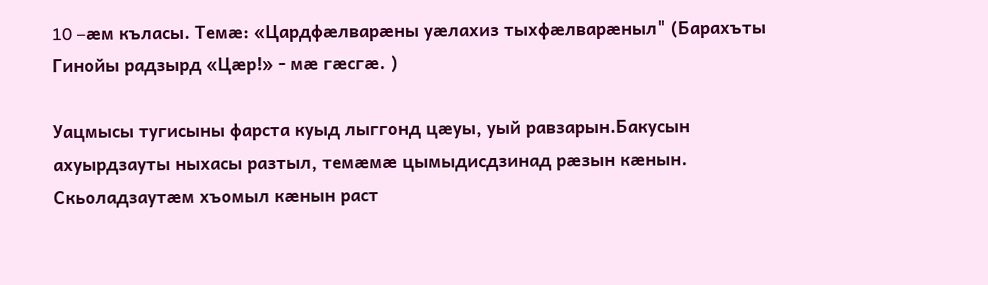10 –æм къласы. Темæ: «Цардфæлварæны уæлахиз тыхфæлварæныл" (Барахъты Гинойы радзырд «Цæр!» - мæ гæсгæ. )

Уацмысы тугисыны фарста куыд лыггонд цæуы, уый равзарын.Бакусын ахуырдзауты ныхасы разтыл, темæмæ цымыдисдзинад рæзын кæнын. Скьоладзаутæм хъомыл кӕнын раст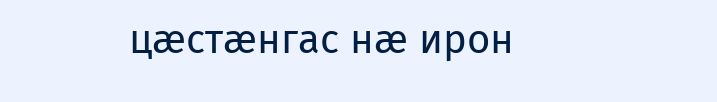цӕстӕнгас нæ ирон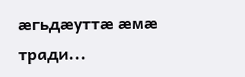ӕгьдӕуттӕ ӕмæ тради...